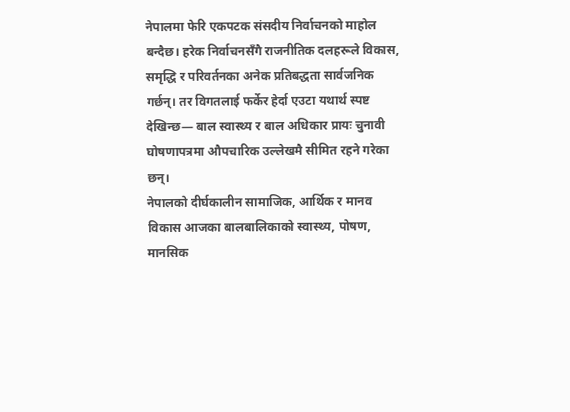नेपालमा फेरि एकपटक संसदीय निर्वाचनको माहोल बन्दैछ। हरेक निर्वाचनसँगै राजनीतिक दलहरूले विकास, समृद्धि र परिवर्तनका अनेक प्रतिबद्धता सार्वजनिक गर्छन्। तर विगतलाई फर्केर हेर्दा एउटा यथार्थ स्पष्ट देखिन्छ— बाल स्वास्थ्य र बाल अधिकार प्रायः चुनावी घोषणापत्रमा औपचारिक उल्लेखमै सीमित रहने गरेका छन्।
नेपालको दीर्घकालीन सामाजिक, आर्थिक र मानव विकास आजका बालबालिकाको स्वास्थ्य, पोषण, मानसिक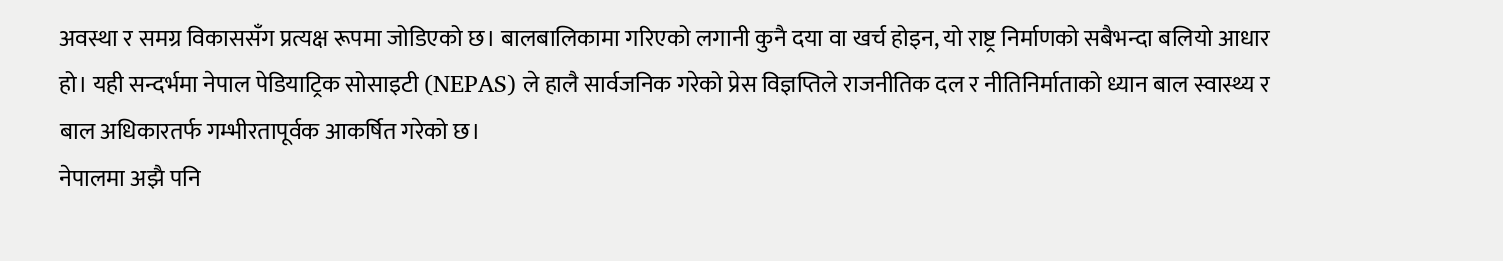अवस्था र समग्र विकाससँग प्रत्यक्ष रूपमा जोडिएको छ। बालबालिकामा गरिएको लगानी कुनै दया वा खर्च होइन, यो राष्ट्र निर्माणको सबैभन्दा बलियो आधार हो। यही सन्दर्भमा नेपाल पेडियाट्रिक सोसाइटी (NEPAS) ले हालै सार्वजनिक गरेको प्रेस विज्ञप्तिले राजनीतिक दल र नीतिनिर्माताको ध्यान बाल स्वास्थ्य र बाल अधिकारतर्फ गम्भीरतापूर्वक आकर्षित गरेको छ।
नेपालमा अझै पनि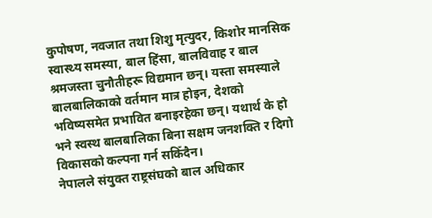कुपोषण, नवजात तथा शिशु मृत्युदर, किशोर मानसिक स्वास्थ्य समस्या, बाल हिंसा, बालविवाह र बाल श्रमजस्ता चुनौतीहरू विद्यमान छन्। यस्ता समस्याले बालबालिकाको वर्तमान मात्र होइन, देशको भविष्यसमेत प्रभावित बनाइरहेका छन्। यथार्थ के हो भने स्वस्थ बालबालिका बिना सक्षम जनशक्ति र दिगो विकासको कल्पना गर्न सकिँदैन।
नेपालले संयुक्त राष्ट्रसंघको बाल अधिकार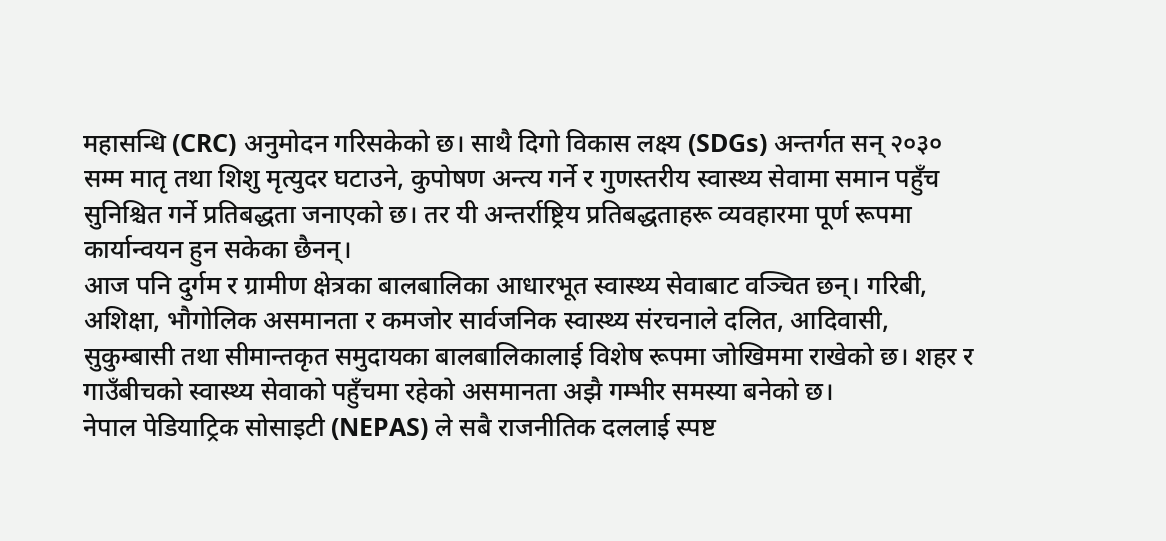महासन्धि (CRC) अनुमोदन गरिसकेको छ। साथै दिगो विकास लक्ष्य (SDGs) अन्तर्गत सन् २०३० सम्म मातृ तथा शिशु मृत्युदर घटाउने, कुपोषण अन्त्य गर्ने र गुणस्तरीय स्वास्थ्य सेवामा समान पहुँच सुनिश्चित गर्ने प्रतिबद्धता जनाएको छ। तर यी अन्तर्राष्ट्रिय प्रतिबद्धताहरू व्यवहारमा पूर्ण रूपमा कार्यान्वयन हुन सकेका छैनन्।
आज पनि दुर्गम र ग्रामीण क्षेत्रका बालबालिका आधारभूत स्वास्थ्य सेवाबाट वञ्चित छन्। गरिबी, अशिक्षा, भौगोलिक असमानता र कमजोर सार्वजनिक स्वास्थ्य संरचनाले दलित, आदिवासी, सुकुम्बासी तथा सीमान्तकृत समुदायका बालबालिकालाई विशेष रूपमा जोखिममा राखेको छ। शहर र गाउँबीचको स्वास्थ्य सेवाको पहुँचमा रहेको असमानता अझै गम्भीर समस्या बनेको छ।
नेपाल पेडियाट्रिक सोसाइटी (NEPAS) ले सबै राजनीतिक दललाई स्पष्ट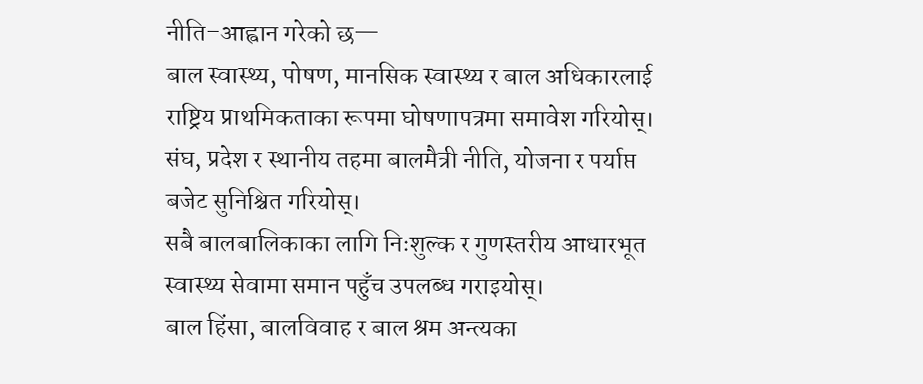नीति–आह्वान गरेको छ—
बाल स्वास्थ्य, पोषण, मानसिक स्वास्थ्य र बाल अधिकारलाई राष्ट्रिय प्राथमिकताका रूपमा घोषणापत्रमा समावेश गरियोस्।
संघ, प्रदेश र स्थानीय तहमा बालमैत्री नीति, योजना र पर्याप्त बजेट सुनिश्चित गरियोस्।
सबै बालबालिकाका लागि निःशुल्क र गुणस्तरीय आधारभूत स्वास्थ्य सेवामा समान पहुँच उपलब्ध गराइयोस्।
बाल हिंसा, बालविवाह र बाल श्रम अन्त्यका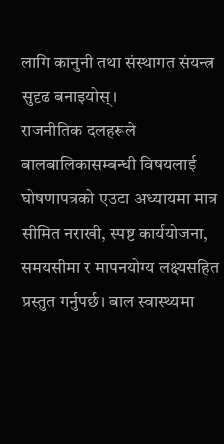लागि कानुनी तथा संस्थागत संयन्त्र सुदृढ बनाइयोस्।
राजनीतिक दलहरूले बालबालिकासम्बन्धी विषयलाई घोषणापत्रको एउटा अध्यायमा मात्र सीमित नराखी, स्पष्ट कार्ययोजना, समयसीमा र मापनयोग्य लक्ष्यसहित प्रस्तुत गर्नुपर्छ। बाल स्वास्थ्यमा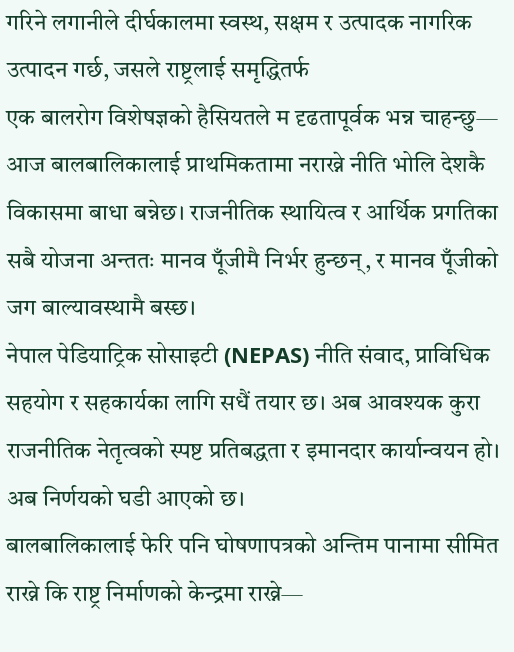गरिने लगानीले दीर्घकालमा स्वस्थ, सक्षम र उत्पादक नागरिक उत्पादन गर्छ, जसले राष्ट्रलाई समृद्धितर्फ
एक बालरोग विशेषज्ञको हैसियतले म दृढतापूर्वक भन्न चाहन्छु—
आज बालबालिकालाई प्राथमिकतामा नराख्ने नीति भोलि देशकै विकासमा बाधा बन्नेछ। राजनीतिक स्थायित्व र आर्थिक प्रगतिका सबै योजना अन्ततः मानव पूँजीमै निर्भर हुन्छन्, र मानव पूँजीको जग बाल्यावस्थामै बस्छ।
नेपाल पेडियाट्रिक सोसाइटी (NEPAS) नीति संवाद, प्राविधिक सहयोग र सहकार्यका लागि सधैं तयार छ। अब आवश्यक कुरा राजनीतिक नेतृत्वको स्पष्ट प्रतिबद्धता र इमानदार कार्यान्वयन हो।
अब निर्णयको घडी आएको छ।
बालबालिकालाई फेरि पनि घोषणापत्रको अन्तिम पानामा सीमित राख्ने कि राष्ट्र निर्माणको केन्द्रमा राख्ने—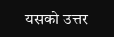यसको उत्तर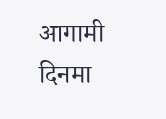आगामी दिनमा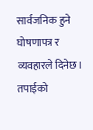सार्वजनिक हुने घोषणापत्र र व्यवहारले दिनेछ।
तपाईको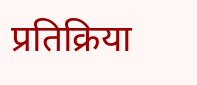प्रतिक्रिया